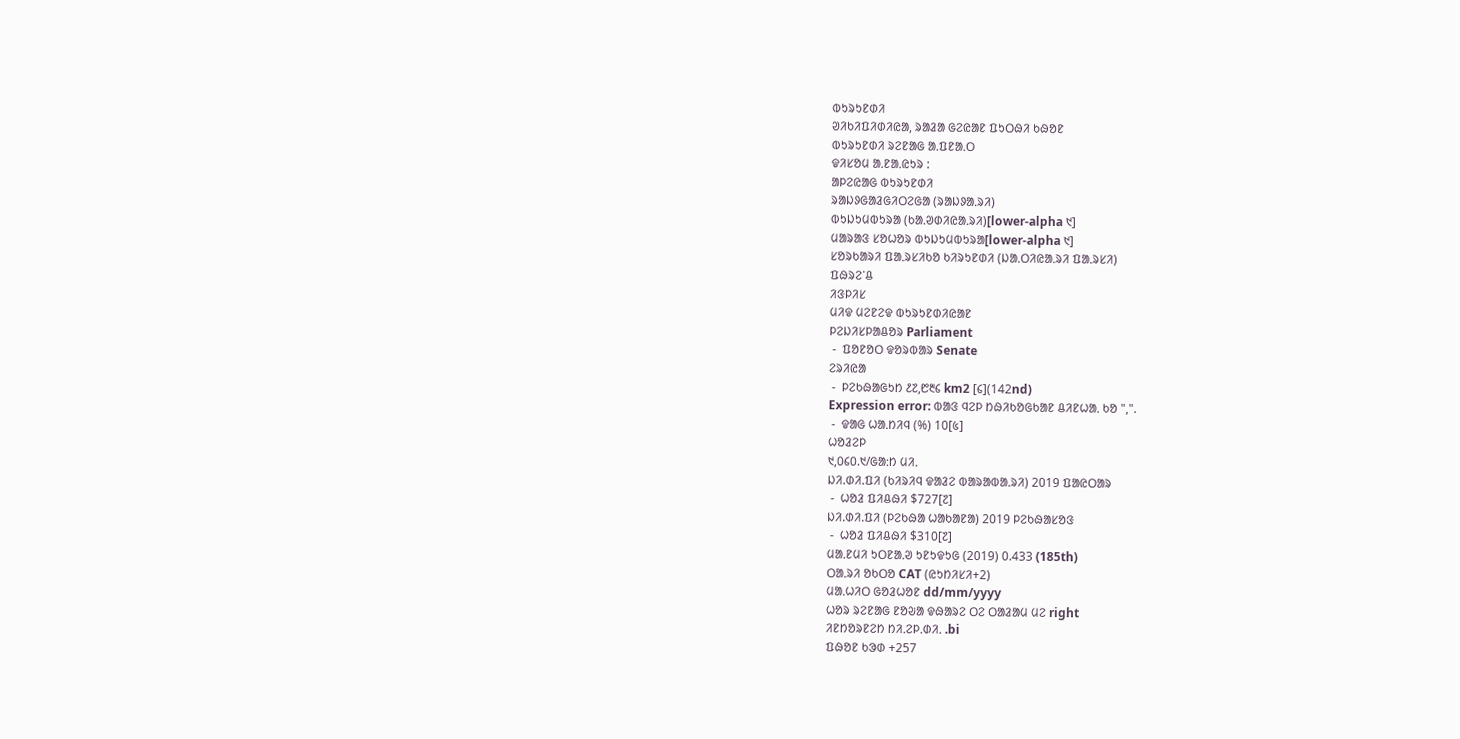ᱵᱩᱨᱩᱱᱰᱤ
ᱣᱤᱠᱤᱯᱤᱰᱤᱭᱟ, ᱨᱟᱲᱟ ᱜᱮᱭᱟᱱ ᱯᱩᱛᱷᱤ ᱠᱷᱚᱱ
ᱵᱩᱨᱩᱱᱰᱤ ᱨᱮᱱᱟᱜ ᱟᱹᱯᱱᱟᱹᱛ
ᱫᱤᱥᱚᱢ ᱟᱹᱱᱟᱹᱭᱩᱨ :
ᱟᱞᱮᱭᱟᱜ ᱵᱩᱨᱩᱱᱰᱤ
ᱨᱟᱡᱽᱜᱟᱲᱜᱤᱛᱮᱜᱟ (ᱨᱟᱡᱽᱟᱹᱨᱤ)
ᱵᱩᱡᱩᱢᱵᱩᱨᱟ (ᱠᱟᱹᱣᱰᱤᱭᱟᱹᱨᱤ)[lower-alpha ᱑]
ᱢᱟᱨᱟᱝ ᱥᱚᱦᱚᱨ ᱵᱩᱡᱩᱢᱵᱩᱨᱟ[lower-alpha ᱑]
ᱥᱚᱨᱠᱟᱨᱤ ᱯᱟᱹᱨᱥᱤᱠᱚ ᱠᱤᱨᱩᱱᱰᱤ (ᱡᱟᱹᱛᱤᱭᱟᱹᱨᱤ ᱯᱟᱹᱨᱥᱤ)
ᱯᱷᱨᱮᱸᱪ
ᱤᱝᱞᱤᱥ
ᱢᱤᱫ ᱢᱮᱱᱮᱫ ᱵᱩᱨᱩᱱᱰᱤᱭᱟᱱ
ᱞᱮᱡᱤᱥᱞᱟᱪᱚᱨ Parliament
 -  ᱯᱚᱱᱚᱛ ᱫᱚᱨᱵᱟᱨ Senate
ᱮᱨᱤᱭᱟ
 -  ᱞᱮᱠᱷᱟᱜᱩᱴ ᱒᱗,᱘᱓᱔ km2 [᱔](142nd)
Expression error: ᱵᱟᱝ ᱧᱮᱞ ᱴᱷᱤᱠᱚᱜᱠᱟᱱ ᱪᱤᱱᱦᱟᱹ ᱠᱚ ",".
 -  ᱫᱟᱜ ᱦᱟᱹᱴᱤᱧ (%) 10[᱕]
ᱦᱚᱲᱮᱞ
᱑,᱐᱔᱐.᱑/ᱜᱟᱺᱴ ᱢᱤᱹ
ᱡᱤ.ᱰᱤ.ᱯᱤ (ᱠᱤᱨᱤᱧ ᱫᱟᱲᱮ ᱵᱟᱨᱟᱵᱟᱹᱨᱤ) 2019 ᱯᱟᱭᱛᱟᱨ
 -  ᱦᱚᱲ ᱯᱤᱪᱷᱤ $727[᱗]
ᱡᱤ.ᱰᱤ.ᱯᱤ (ᱞᱮᱠᱷᱟ ᱦᱟᱠᱟᱱᱟ) 2019 ᱞᱮᱠᱷᱟᱥᱚᱝ
 -  ᱦᱚᱲ ᱯᱤᱪᱷᱤ $310[᱗]
ᱢᱟᱹᱱᱢᱤ ᱩᱛᱱᱟᱹᱣ ᱩᱱᱩᱫᱩᱜ (2019) 0.433 (185th)
ᱛᱟᱹᱨᱤ ᱚᱠᱛᱚ CAT (ᱭᱩᱴᱤᱥᱤ+2)
ᱢᱟᱹᱦᱤᱛ ᱜᱚᱲᱦᱚᱱ dd/mm/yyyy
ᱦᱚᱨ ᱨᱮᱱᱟᱜ ᱱᱚᱶᱟ ᱫᱷᱟᱨᱮ ᱛᱮ ᱛᱟᱲᱟᱢ ᱢᱮ right
ᱤᱱᱴᱚᱨᱱᱮᱴ ᱴᱤᱹᱮᱞᱹᱰᱤᱹ .bi
ᱯᱷᱚᱱ ᱠᱳᱰ +257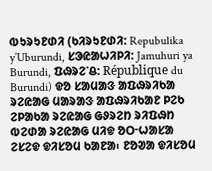ᱵᱩᱨᱩᱱᱰᱤ (ᱠᱤᱨᱩᱱᱰᱤ: Repubulika y’Uburundi, ᱥᱳᱭᱟᱦᱤᱞᱤ: Jamuhuri ya Burundi, ᱯᱷᱨᱮᱸᱪ: République du Burundi) ᱫᱚ ᱥᱟᱢᱟᱝ ᱟᱯᱷᱨᱤᱠᱟ ᱨᱮᱭᱟᱜ ᱢᱟᱨᱟᱝ ᱟᱯᱷᱨᱤᱠᱟᱱ ᱞᱮᱠ ᱮᱞᱟᱠᱟ ᱨᱮᱭᱟᱜ ᱜᱽᱨᱮᱴ ᱨᱤᱯᱷᱴ ᱵᱮᱰᱟ ᱨᱮᱭᱟᱜ ᱢᱤᱫ ᱚᱛᱼᱦᱟᱥᱟ ᱮᱥᱮᱫ ᱫᱤᱥᱚᱢ ᱠᱟᱱᱟ᱾ ᱱᱚᱣᱟ ᱫᱤᱥᱚᱢ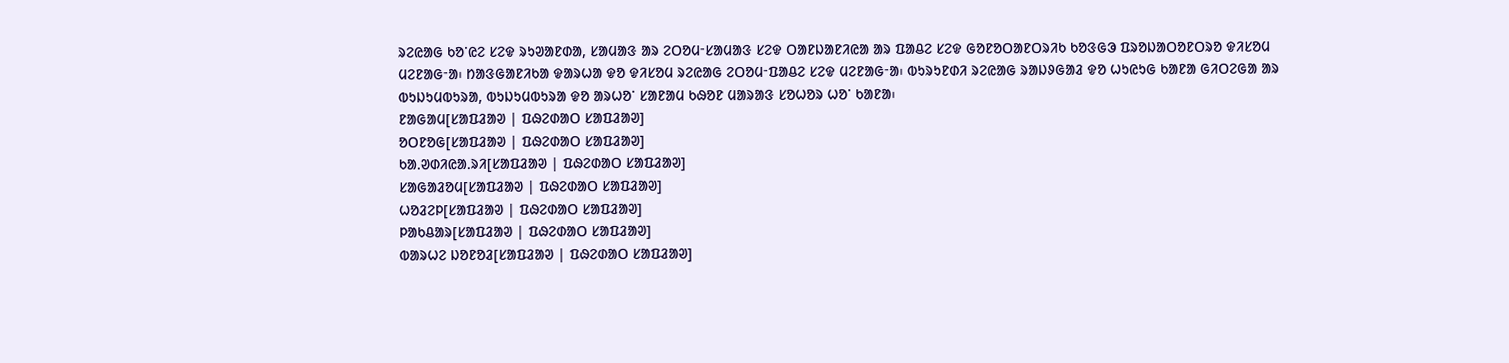ᱨᱮᱭᱟᱜ ᱠᱚᱸᱭᱮ ᱥᱮᱫ ᱨᱩᱣᱟᱱᱰᱟ, ᱥᱟᱢᱟᱝ ᱟᱨ ᱮᱛᱚᱢᱼᱥᱟᱢᱟᱝ ᱥᱮᱫ ᱛᱟᱱᱡᱟᱱᱤᱭᱟ ᱟᱨ ᱯᱟᱪᱮ ᱥᱮᱫ ᱜᱚᱱᱚᱛᱟᱱᱛᱨᱤᱠ ᱠᱚᱝᱜᱳ ᱯᱨᱚᱡᱟᱛᱚᱱᱛᱨᱚ ᱫᱤᱥᱚᱢ ᱢᱮᱱᱟᱜᱼᱟ᱾ ᱴᱟᱝᱜᱟᱱᱤᱠᱟ ᱫᱟᱨᱦᱟ ᱫᱚ ᱫᱤᱥᱚᱢ ᱨᱮᱭᱟᱜ ᱮᱛᱚᱢᱼᱯᱟᱪᱮ ᱥᱮᱫ ᱢᱮᱱᱟᱜᱼᱟ᱾ ᱵᱩᱨᱩᱱᱰᱤ ᱨᱮᱭᱟᱜ ᱨᱟᱡᱽᱜᱟᱲ ᱫᱚ ᱦᱩᱭᱩᱜ ᱠᱟᱱᱟ ᱜᱤᱛᱮᱜᱟ ᱟᱨ ᱵᱩᱡᱩᱢᱵᱩᱨᱟ, ᱵᱩᱡᱩᱢᱵᱩᱨᱟ ᱫᱚ ᱟᱨᱦᱚᱸ ᱥᱟᱱᱟᱢ ᱠᱷᱚᱱ ᱢᱟᱨᱟᱝ ᱥᱚᱦᱚᱨ ᱦᱚᱸ ᱠᱟᱱᱟ᱾
ᱱᱟᱜᱟᱢ[ᱥᱟᱯᱲᱟᱣ | ᱯᱷᱮᱰᱟᱛ ᱥᱟᱯᱲᱟᱣ]
ᱚᱛᱱᱚᱜ[ᱥᱟᱯᱲᱟᱣ | ᱯᱷᱮᱰᱟᱛ ᱥᱟᱯᱲᱟᱣ]
ᱠᱟᱹᱣᱰᱤᱭᱟᱹᱨᱤ[ᱥᱟᱯᱲᱟᱣ | ᱯᱷᱮᱰᱟᱛ ᱥᱟᱯᱲᱟᱣ]
ᱥᱟᱜᱟᱲᱚᱢ[ᱥᱟᱯᱲᱟᱣ | ᱯᱷᱮᱰᱟᱛ ᱥᱟᱯᱲᱟᱣ]
ᱦᱚᱲᱮᱞ[ᱥᱟᱯᱲᱟᱣ | ᱯᱷᱮᱰᱟᱛ ᱥᱟᱯᱲᱟᱣ]
ᱞᱟᱠᱪᱟᱨ[ᱥᱟᱯᱲᱟᱣ | ᱯᱷᱮᱰᱟᱛ ᱥᱟᱯᱲᱟᱣ]
ᱵᱟᱨᱦᱮ ᱡᱚᱱᱚᱲ[ᱥᱟᱯᱲᱟᱣ | ᱯᱷᱮᱰᱟᱛ ᱥᱟᱯᱲᱟᱣ]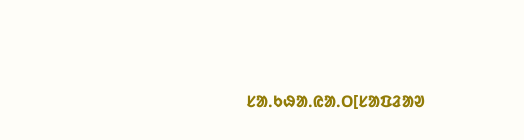ᱥᱟᱹᱠᱷᱟᱹᱭᱟᱹᱛ[ᱥᱟᱯᱲᱟᱣ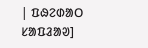| ᱯᱷᱮᱰᱟᱛ ᱥᱟᱯᱲᱟᱣ]